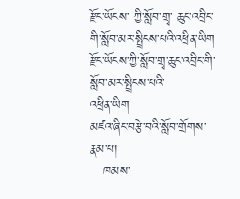རྫོང་ཡོངས་ ཀྱི་སློབ་གྲྭ་ ཆུང་འབྲིང་གི་སློབ་མར་སྤྲིངས་པའི་འཕྲིན་ཡིག
རྫོང་ཡོངས་ཀྱི་སློབ་གྲྭ་ཆུང་འབྲིང་གི་སློབ་མར་སྤྲིངས་པའི་
འཕྲིན་ཡིག
མཛའ་ཞིང་བརྩེ་བའི་སློབ་གྲོགས་རྣམ་པ།
   ཁམས་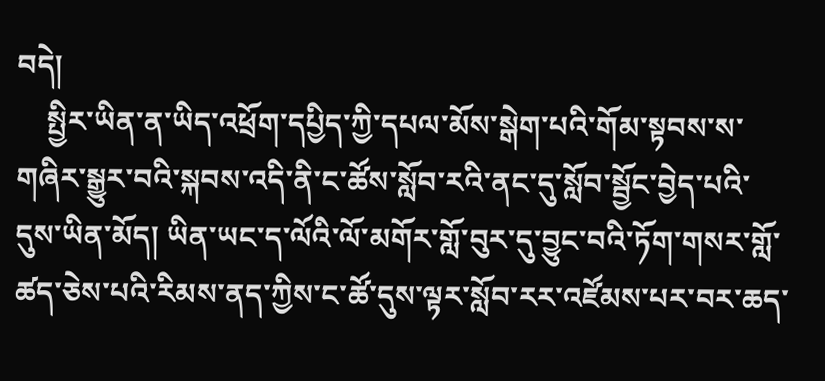བདེ།
    སྤྱིར་ཡིན་ན་ཡིད་འཕྲོག་དཔྱིད་ཀྱི་དཔལ་མོས་སྒེག་པའི་གོམ་སྟབས་ས་གཞིར་སྒྱུར་བའི་སྐབས་འདི་ནི་ང་ཚོས་སློབ་རའི་ནང་དུ་སློབ་སྦྱོང་བྱེད་པའི་དུས་ཡིན་མོད། ཡིན་ཡང་ད་ལོའི་ལོ་མགོར་གློ་བུར་དུ་བྱུང་བའི་ཏོག་གསར་གློ་ཚད་ཅེས་པའི་རིམས་ནད་ཀྱིས་ང་ཚོ་དུས་ལྟར་སློབ་རར་འཛོམས་པར་བར་ཆད་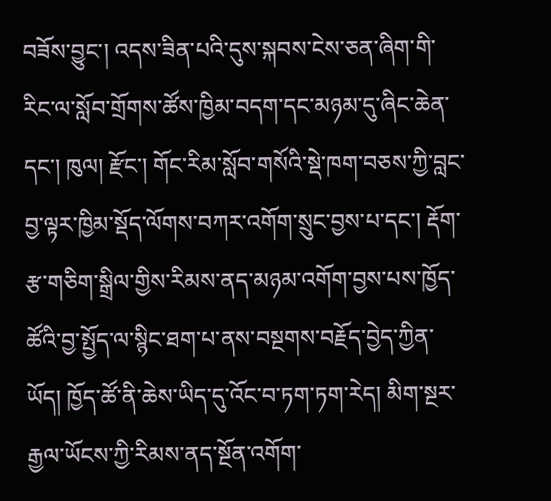བཟོས་བྱུང་། འདས་ཟིན་པའི་དུས་སྐབས་ངེས་ཅན་ཞིག་གི་རིང་ལ་སློབ་གྲོགས་ཚོས་ཁྱིམ་བདག་དང་མཉམ་དུ་ཞིང་ཆེན་དང་། ཁུལ། རྫོང་། གོང་རིམ་སློབ་གསོའི་སྡེ་ཁག་བཅས་ཀྱི་བླང་བྱ་ལྟར་ཁྱིམ་སྡོད་ལོགས་བཀར་འགོག་སྲུང་བྱས་པ་དང་། རྡོག་རྩ་གཅིག་སྒྲིལ་གྱིས་རིམས་ནད་མཉམ་འགོག་བྱས་པས་ཁྱོད་ཚོའི་བྱ་སྤྱོད་ལ་སྙིང་ཐག་པ་ནས་བསྔགས་བརྗོད་བྱེད་ཀྱིན་ཡོད། ཁྱོད་ཚོ་ནི་ཆེས་ཡིད་དུ་འོང་བ་ཏག་ཏག་རེད། མིག་སྔར་རྒྱལ་ཡོངས་ཀྱི་རིམས་ནད་སྔོན་འགོག་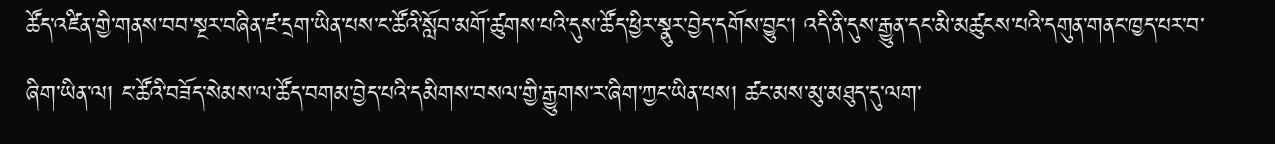ཚོད་འཛིན་གྱི་གནས་བབ་སྔར་བཞིན་ཛ་དྲག་ཡིན་པས་ང་ཚོའི་སློབ་མགོ་ཚུགས་པའི་དུས་ཚོད་ཕྱིར་སྣུར་བྱེད་དགོས་བྱུང་། འདི་ནི་དུས་རྒྱུན་དང་མི་མཚུངས་པའི་དགུན་གནང་ཁྱད་པར་བ་ཞིག་ཡིན་ལ། ང་ཚོའི་བཟོད་སེམས་ལ་ཚོད་བགམ་བྱེད་པའི་དམིགས་བསལ་གྱི་རྒྱུགས་ར་ཞིག་ཀྱང་ཡིན་པས། ཚང་མས་མུ་མཐུད་དུ་ལག་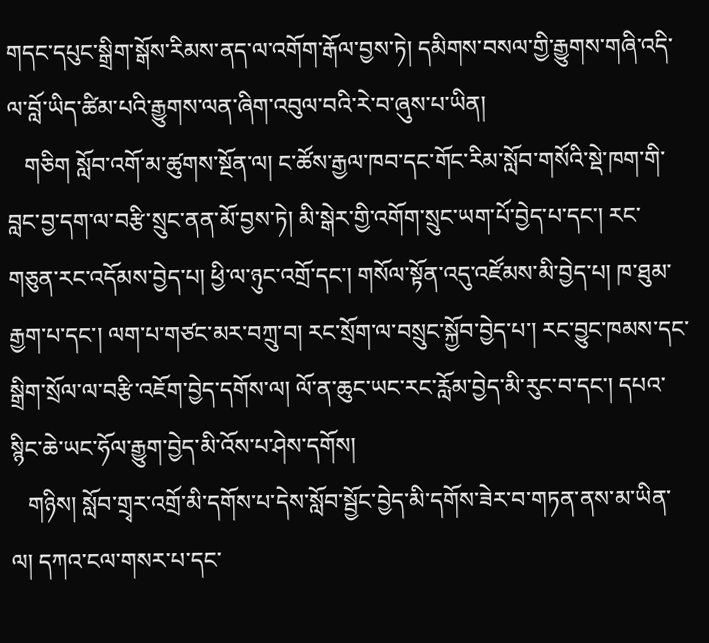གདང་དཔུང་སྒྲིག་སྒོས་རིམས་ནད་ལ་འགོག་རྒོལ་བྱས་ཏེ། དམིགས་བསལ་གྱི་རྒྱུགས་གཞི་འདི་ལ་བློ་ཡིད་ཚིམ་པའི་རྒྱུགས་ལན་ཞིག་འབུལ་བའི་རེ་བ་ཞུས་པ་ཡིན།
   གཅིག སློབ་འགོ་མ་ཚུགས་སྔོན་ལ། ང་ཚོས་རྒྱལ་ཁབ་དང་གོང་རིམ་སློབ་གསོའི་སྡེ་ཁག་གི་བླང་བྱ་དག་ལ་བརྩི་སྲུང་ནན་མོ་བྱས་ཏེ། མི་སྒེར་གྱི་འགོག་སྲུང་ཡག་པོ་བྱེད་པ་དང་། རང་གཅུན་རང་འདོམས་བྱེད་པ། ཕྱི་ལ་ཉུང་འགྲོ་དང་། གསོལ་སྟོན་འདུ་འཛོམས་མི་བྱེད་པ། ཁ་ཐུམ་རྒྱག་པ་དང་། ལག་པ་གཙང་མར་བཀྲུ་བ། རང་སྲོག་ལ་བསྲུང་སྐྱོབ་བྱེད་པ་། རང་བྱུང་ཁམས་དང་སྒྲིག་སྲོལ་ལ་བརྩི་འཇོག་བྱེད་དགོས་ལ། ལོ་ན་ཆུང་ཡང་རང་རློམ་བྱེད་མི་རུང་བ་དང་། དཔའ་སྙིང་ཆེ་ཡང་ཧོལ་རྒྱུག་བྱེད་མི་འོས་པ་ཤེས་དགོས།
   གཉིས། སློབ་གྲྭར་འགྲོ་མི་དགོས་པ་དེས་སློབ་སྦྱོང་བྱེད་མི་དགོས་ཟེར་བ་གཏན་ནས་མ་ཡིན་ལ། དཀའ་ངལ་གསར་པ་དང་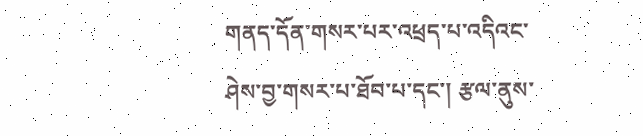གནད་དོན་གསར་པར་འཕྲད་པ་འདིའང་ཤེས་བྱ་གསར་པ་ཐོབ་པ་དང་། རྩལ་ནུས་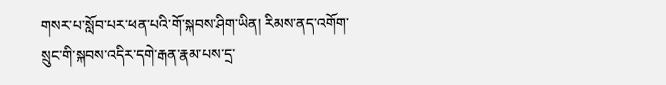གསར་པ་སློབ་པར་ཕན་པའི་གོ་སྐབས་ཤིག་ཡིན། རིམས་ནད་འགོག་སྲུང་གི་སྐབས་འདིར་དགེ་རྒན་རྣམ་པས་དྲ་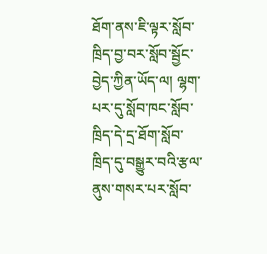ཐོག་ནས་ཇི་ལྟར་སློབ་ཁྲིད་བྱ་བར་སློབ་སྦྱོང་བྱེད་ཀྱིན་ཡོད་ལ། ལྷག་པར་དུ་སློབ་ཁང་སློབ་ཁྲིད་དེ་དྲ་ཐོག་སློབ་ཁྲིད་དུ་བསྒྱུར་བའི་རྩལ་ནུས་གསར་པར་སློབ་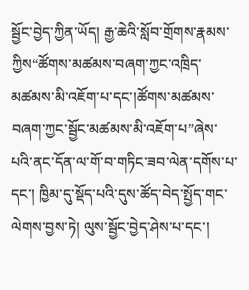སྦྱོང་བྱེད་ཀྱིན་ཡོད། རྒྱ་ཆེའི་སློབ་གྲོགས་རྣམས་ཀྱིས“ཚོགས་མཚམས་བཞག་ཀྱང་འཁྲིད་མཚམས་མི་འཇོག་པ་དང་།ཚོགས་མཚམས་བཞག་ཀྱང་སྦྱོང་མཚམས་མི་འཇོག་པ”ཞེས་པའི་ནང་དོན་ལ་གོ་བ་གཏིང་ཟབ་ལེན་དགོས་པ་དང་། ཁྱིམ་དུ་སྡོད་པའི་དུས་ཚོད་བེད་སྤྱོད་གང་ལེགས་བྱས་ཏེ། ལུས་སྦྱོང་བྱེད་ཤེས་པ་དང་།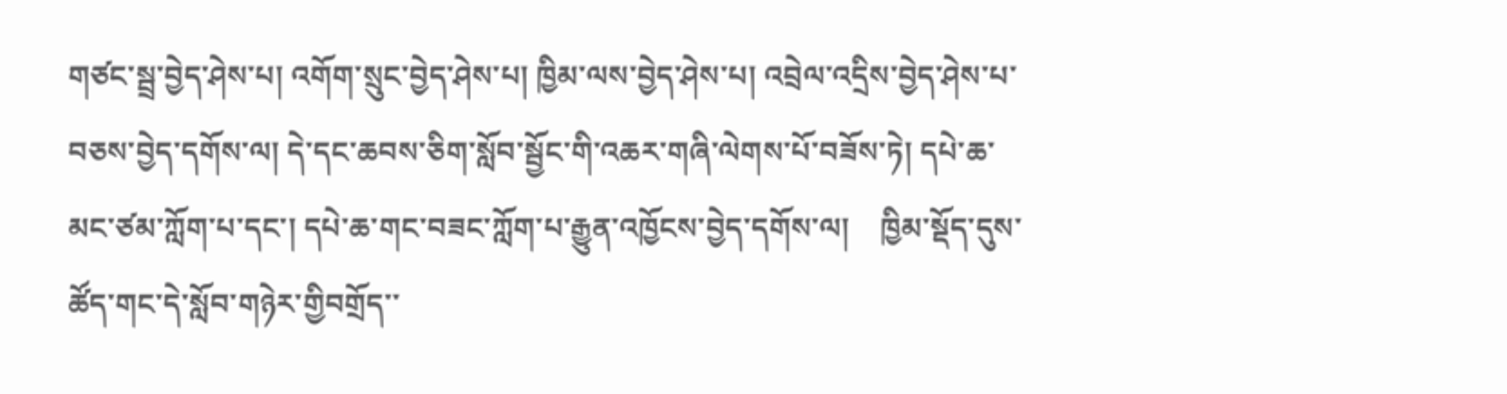གཙང་སྦྲ་བྱེད་ཤེས་པ། འགོག་སྲུང་བྱེད་ཤེས་པ། ཁྱིམ་ལས་བྱེད་ཤེས་པ། འབྲེལ་འདྲིས་བྱེད་ཤེས་པ་བཅས་བྱེད་དགོས་ལ། དེ་དང་ཆབས་ཅིག་སློབ་སྦྱོང་གི་འཆར་གཞི་ལེགས་པོ་བཟོས་ཏེ། དཔེ་ཆ་མང་ཙམ་ཀློག་པ་དང་། དཔེ་ཆ་གང་བཟང་ཀློག་པ་རྒྱུན་འཁྱོངས་བྱེད་དགོས་ལ།    ཁྱིམ་སྡོད་དུས་ཚོད་གང་དེ་སློབ་གཉེར་གྱིབགྲོད་་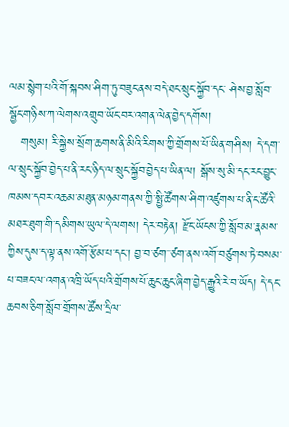ལམ་སྙེག་པའི་གོ་སྐབས་ཤིག་ཏུ་བཟུང་ནས་བདེ་ཐང་སྲུང་སྐྱོབ་དང་ ཤེས་བྱ་སློབ་སྦྱོང་གཉིས་ཀ་ལེགས་འགྲུབ་ཡོང་བར་འགན་ལེན་བྱེད་དགོས།
   གསུམ། རི་སྐྱེས་སྲོག་ཆགས་ནི་མིའི་རིགས་ཀྱི་གྲོགས་པོ་ཡིན་གཤིས། དེ་དག་ལ་སྲུང་སྐྱོབ་བྱེད་པ་ནི་རང་ཉིད་ལ་སྲུང་སྐྱོབ་བྱེད་པ་ཡིན་ལ། སྒོས་སུ་མི་དང་རང་བྱུང་ཁམས་དབར་འཆམ་མཐུན་མཉམ་གནས་ཀྱི་སྤྱི་ཚོགས་ཤིག་འཛུགས་པ་ནི་ང་ཚོའི་མཐར་ཐུག་གི་དམིགས་ཡུལ་དེ་ལགས། དེར་བརྟེན། རྫོང་ཡོངས་ཀྱི་སློབ་མ་རྣམས་ཀྱིས་དུས་ད་ལྟ་ནས་འགོ་རྩོམ་པ་དང་། བྱ་བ་ཙག་་ཙག་ནས་འགོ་བཙུགས་ཏེ་བསམ་པ་བཟང་ལ་འགན་འཁྲི་ཡོད་པའི་གྲོགས་པོ་ཆུང་ཆུང་ཞིག་བྱེད་རྒྱུའི་རེ་བ་ཡོད། དེ་དང་ཆབས་ཅིག་སློབ་གྲོགས་ཚོས་དྲིལ་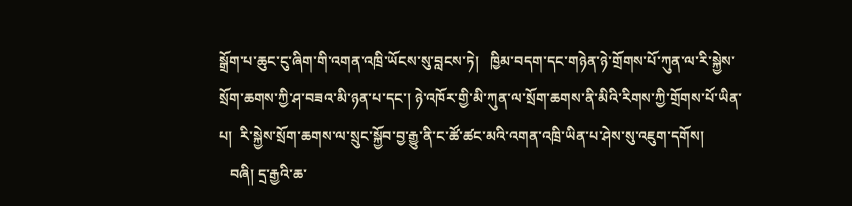སྒྲོག་པ་ཆུང་ངུ་ཞིག་གི་འགན་འཁྲི་ཡོངས་སུ་བླངས་ཏེ།   ཁྱིམ་བདག་དང་གཉེན་ཉེ་གྲོགས་པོ་ཀུན་ལ་རི་སྐྱེས་སྲོག་ཆགས་ཀྱི་ཤ་བཟའ་མི་ཉན་པ་དང་། ཉེ་འཁོར་གྱི་མི་ཀུན་ལ་སྲོག་ཆགས་ནི་མིའི་རིགས་ཀྱི་གྲོགས་པོ་ཡིན་པ།  རི་སྐྱེས་སྲོག་ཆགས་ལ་སྲུང་སྐྱོབ་བྱ་རྒྱུ་ནི་ང་ཚོ་ཚང་མའི་འགན་འཁྲི་ཡིན་པ་ཤེས་སུ་འཇུག་དགོས།
   བཞི། དྲ་རྒྱའི་ཆ་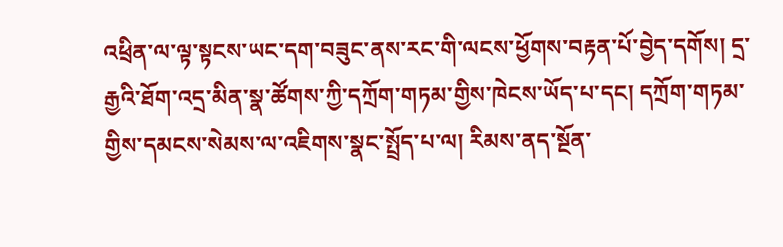འཕྲིན་ལ་ལྟ་སྟངས་ཡང་དག་བཟུང་ནས་རང་གི་ལངས་ཕྱོགས་བརྟན་པོ་བྱེད་དགོས། དྲ་རྒྱའི་ཐོག་འདྲ་མིན་སྣ་ཚོགས་ཀྱི་དཀྲོག་གཏམ་གྱིས་ཁེངས་ཡོད་པ་དང། དཀྲོག་གཏམ་གྱིས་དམངས་སེམས་ལ་འཇིགས་སྣང་སྤྲོད་པ་ལ། རིམས་ནད་སྔོན་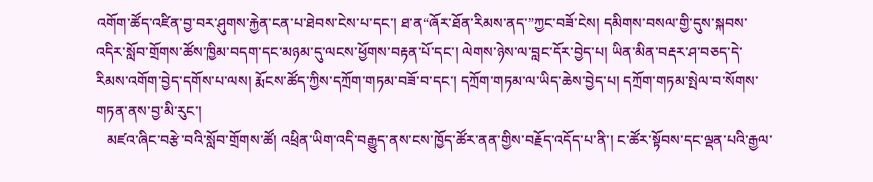འགོག་ཚོད་འཛིན་བྱ་བར་ཤུགས་རྐྱེན་ངན་པ་ཐེབས་ངེས་པ་དང་། ཐ་ན“ཞོར་ཐོན་རིམས་ནད་”ཀྱང་བཟོ་ངེས། དམིགས་བསལ་གྱི་དུས་སྐབས་འདིར་སློབ་གྲོགས་ཚོས་ཁྱིམ་བདག་དང་མཉམ་དུ་ལངས་ཕྱོགས་བརྟན་པོ་དང་། ལེགས་ཉེས་ལ་བླང་དོར་བྱེད་པ། ཡིན་མིན་བརྡར་ཤ་བཅད་དེ་རིམས་འགོག་བྱེད་དགོས་པ་ལས། རྨོངས་ཚོད་ཀྱིས་དཀྲོག་གཏམ་བཟོ་བ་དང་། དཀྲོག་གཏམ་ལ་ཡིད་ཆེས་བྱེད་པ། དཀྲོག་གཏམ་སྤེལ་བ་སོགས་གཏན་ནས་བྱ་མི་རུང་།
   མཛའ་ཞིང་བརྩེ་བའི་སློབ་གྲོགས་ཚོ། འཕྲིན་ཡིག་འདི་བརྒྱུད་ནས་ངས་ཁྱོད་ཚོར་ནན་གྱིས་བརྗོད་འདོད་པ་ནི་། ང་ཚོར་སྟོབས་དང་ལྡན་པའི་རྒྱལ་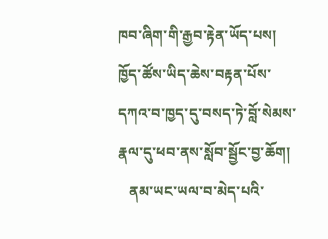ཁབ་ཞིག་གི་རྒྱབ་རྟེན་ཡོད་པས། ཁྱོད་ཚོས་ཡིད་ཆེས་བརྟན་པོས་དཀའ་བ་ཁྱད་དུ་བསད་ཏེ་བློ་སེམས་རྣལ་དུ་ཕབ་ནས་སློབ་སྦྱོང་བྱ་ཆོག།
   ནམ་ཡང་ཡལ་བ་མེད་པའི་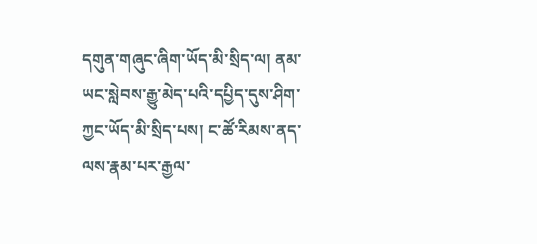དགུན་གཞུང་ཞིག་ཡོད་མི་སྲིད་ལ། ནམ་ཡང་སླེབས་རྒྱུ་མེད་པའི་དཔྱིད་དུས་ཤིག་ཀྱང་ཡོད་མི་སྲིད་པས། ང་ཚོ་རིམས་ནད་ལས་རྣམ་པར་རྒྱལ་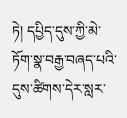ཏེ། དཔྱིད་དུས་ཀྱི་མེ་ཏོག་སྣ་བརྒྱ་བཞད་པའི་དུས་ཚིགས་དེར་སླར་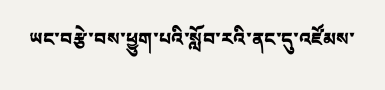ཡང་བརྩེ་བས་ཕྱུག་པའི་སློབ་རའི་ནང་དུ་འཛོམས་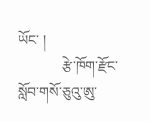ཡོང་ །
            རྩེ་ཁོག་རྫོང་སློབ་གསོ་ཅུའུ་ཨུ་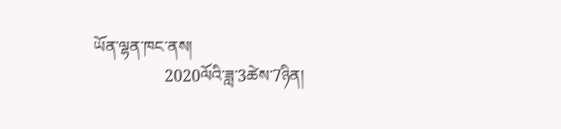ཡོན་ལྷན་ཁང་ནས།
                 2020ལོའི་ཟླ་3ཚེས་7ཉིན།